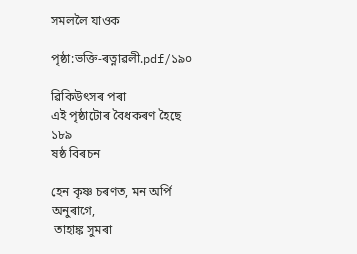সমললৈ যাওক

পৃষ্ঠা:ভক্তি-ৰত্নাৱলী.pdf/১৯০

ৱিকিউৎসৰ পৰা
এই পৃষ্ঠাটোৰ বৈধকৰণ হৈছে
১৮৯
ষষ্ঠ বিৰচন

হেন কৃষ্ণ চৰণত, মন অৰ্পি অনুৰাগে,
 তাহাঙ্ক সুমৰা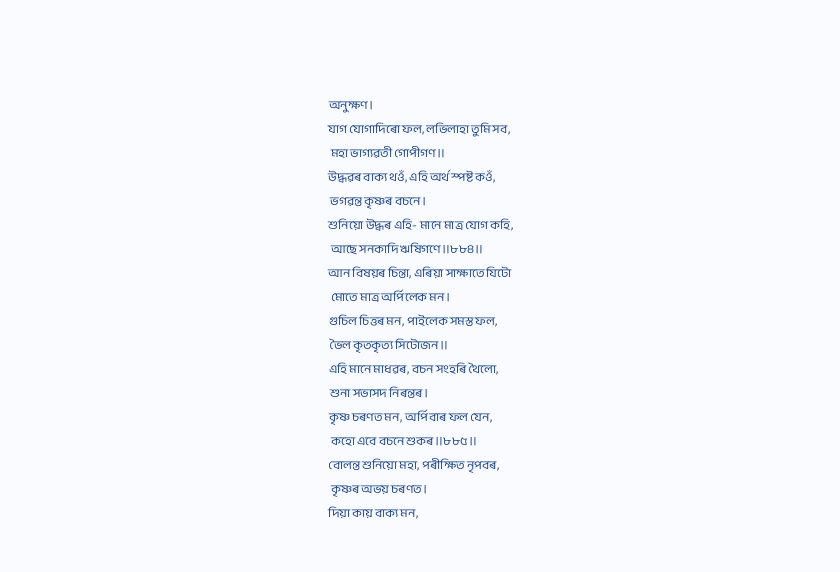অনুক্ষণ।
যাগ যোগাদিৰো ফল, লভিলাহা তুমি সব,
 মহা ভাগ্যৱতী গোপীগণ॥
উদ্ধৱৰ বাক্য থওঁ, এহি অৰ্থ স্পষ্ট কওঁ,
 ভগৱন্ত কৃষ্ণৰ বচনে।
শুনিয়ো উদ্ধৰ এহি- মানে মাত্ৰ যোগ কহি,
 আছে সনকাদি ঋষিগণে॥৮৮৪॥
আন বিষয়ৰ চিন্তা, এৰিয়া সাক্ষাতে যিটো
 মোতে মাত্ৰ অৰ্পিলেক মন।
গুচিল চিত্তৰ মন, পাইলেক সমস্ত ফল,
 ভৈল কৃতকৃত্য সিটোজন॥
এহি মানে মাধৱৰ, বচন সংহৰি থৈলো,
 শুনা সভাসদ নিৰন্তৰ।
কৃষ্ণ চৰণত মন, অৰ্পিবাৰ ফল যেন,
 কহো এবে বচনে শুকৰ॥৮৮৫॥
বোলন্ত শুনিয়ো মহা, পৰীক্ষিত নৃপবৰ,
 কৃষ্ণৰ অভয় চৰণত।
দিয়া কায় বাক্য মন,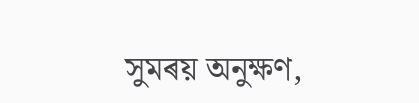সুমৰয় অনুক্ষণ,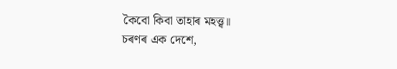কৈবো কিবা তাহাৰ মহত্ত্ব॥
চৰণৰ এক দেশে,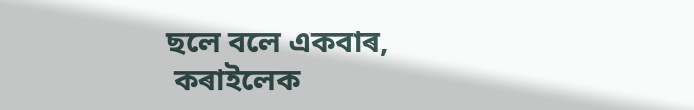ছলে বলে একবাৰ,
 কৰাইলেক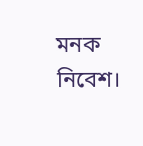মনক নিবেশ।